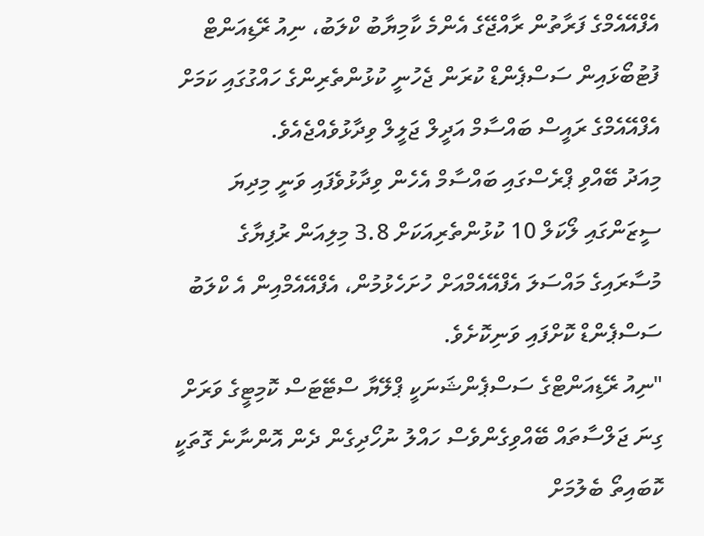އެފްއޭއެމްގެ ފަރާތުން ރާއްޖޭގެ އެންމެ ކާމިޔާބު ކްލަބު، ނިއު ރޭޑިއަންޓް ފުޓުބޯޅައިން ސަސްޕެންޑް ކުރަން ޖެހުނީ ކުޅުންތެރިންގެ ހައްގުގައި ކަމަށް އެފްއޭއެމްގެ ރައީސް ބައްސާމް އަދީލް ޖަލީލް ވިދާޅުވެއްޖެއެވެ.
މިއަދު ބޭއްވި ޕްރެސްގައި ބައްސާމް އެހެން ވިދާޅުވެފައި ވަނީ މިދިޔަ ސީޒަންގައި ލޯކަލް 10 ކުޅުންތެރިއަކަށް 3.8 މިލިއަން ރުފިޔާގެ މުސާރައިގެ މައްސަލަ އެފްއޭއެމްއަށް ހުށަހެޅުމުން، އެފްއޭއެމްއިން އެ ކްލަބު ސަސްޕެންޑް ކޮށްފައި ވަނިކޮށެވެ.
"ނިއު ރޭޑިއަންޓްގެ ސަސްޕެންޝަނަކީ ޕްލޭޔާ ސްޓޭޓަސް ކޮމިޓީގެ ވަރަށް ގިނަ ޖަލްސާތައް ބޭއްވިގެންވެސް ހައްލު ނުހޯދިގެން ދެން އޮންނާނެ ގޮތަކީ ކޮބައިތޯ ބެލުމަށް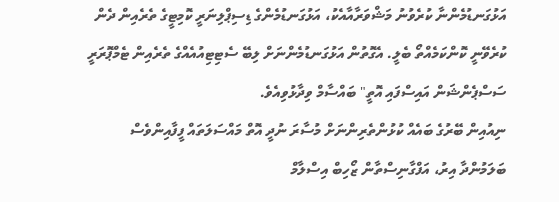އަޅުގަނޑުމެންނާ ކުރެވުނު މަޝްވަރާއާއެކު، އަޅުގަނޑުމެންގެ ޑިސިޕްލިނަރީ ކޮމިޓީގެ ތެރެއިން ދެން ކުރެވޭނީ ކޮންކަމެއްތޯ ބެލީ. އެގޮތުން އަޅުގަނޑުމެންނަށް ލިބޭ ސެޓިޓިއުއެއްގެ ތެރެއިން ޓެމްޕޮރަރީ ސަސްޕެންޝަން އައިސްފައި އޮތީ" ބައްސާމް ވިދާޅުވިއެވެ.
ނިއުއިން ބޭރުގެ ބައެއް ކުޅުންތެރިންނަށް މުސާރަ ނުދީ އޮތް މައްސަލަތައް ފީފާއިންވެސް ބަލަމުންދާ އިރު، އަފްގާނިސްތާން ޒޯހިބް އިސްލާމް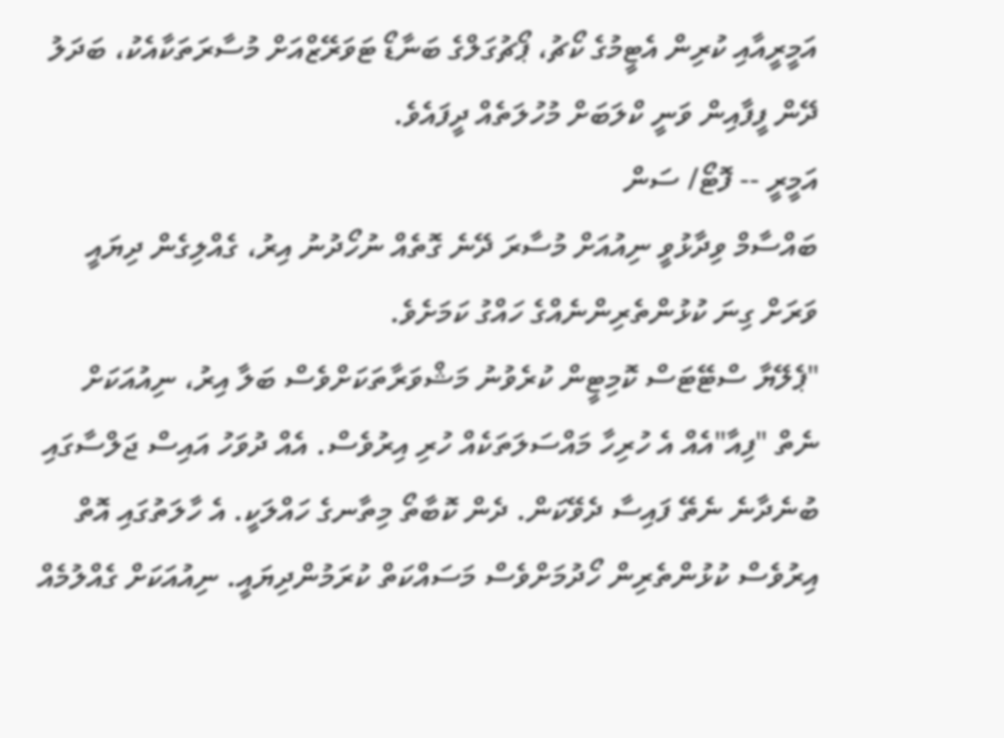އަމީރީއާއި ކުރިން އެޓީމުގެ ކޯޗު، ޕޯޗުގަލްގެ ބަނާޑޯ ޓަވަރޭޒްއަށް މުސާރަތަކާއެކު، ބަދަލު ދޭން ފީފާއިން ވަނީ ކްލަބަށް މުހުލަތެއް ދީފައެވެ.
އަމީރީ -- ފޮޓޯ/ ސަން
ބައްސާމް ވިދާޅުވީ ނިއުއަށް މުސާރަ ދޭނެ ގޮތެއް ނުހޯދުނު އިރު، ގެއްލިގެން ދިޔައީ ވަރަށް ގިނަ ކުޅުންތެރިންނެއްގެ ހައްގު ކަމަށެވެ.
"ޕެލޭޔާ ސްޓޭޓަސް ކޮމިޓީން ކުރެވުނު މަޝްވަރާތަކަށްވެސް ބަލާ އިރު، ނިއުއަކަށް ނެތް "ފިއާ"އެއް އެ ހުރިހާ މައްސަލަތަކެއް ހުރި އިރުވެސް. އެއް ދުވަހު އައިސް ޖަލްސާގައި ބުނެދާނެ ނެތޭ ފައިސާ ދެވޭކަން. ދެން ކޮބާތޯ މިތާނގެ ހައްލަކީ. އެ ހާލަތުގައި އޮތް އިރުވެސް ކުޅުންތެރިން ހޯދުމަށްވެސް މަސައްކަތް ކުރަމުންދިޔައީ. ނިއުއަކަށް ގެއްލުމެއް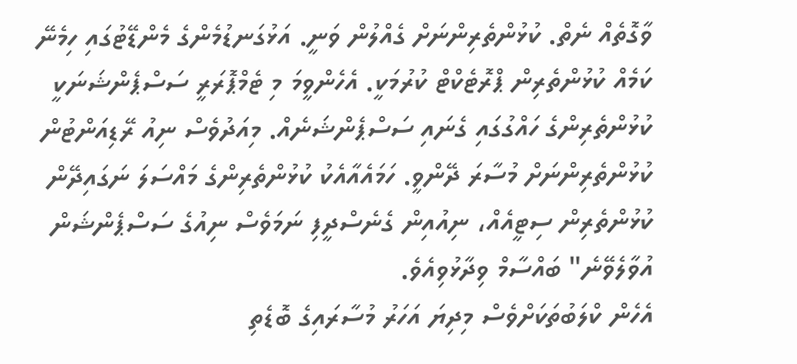ވާގޮތެއް ނެތް. ކުޅުންތެރިންނަށް ގެއްލުން ވަނީ. އަޅުގަނޑުމެންގެ މެންޑޭޓުގައި ހިމެނޭ ކަމެއް ކުޅުންތެރިން ޕްރޮޓެކްޓް ކުރުމަކީ. އެހެންވީމަ މި ޓެމްޕޮރަރީ ސަސްޕެންޝަނަކީ ކުޅުންތެރިންގެ ހައްގުގައި ގެނައި ސަސްޕެންޝަނެއް. މިއަދުވެސް ނިއު ރޭޑިއަންޓުން ކުޅުންތެރިންނަށް މުސާރަ ދޭންވީ. ހަމައެއާއެކު ކުޅުންތެރިންގެ މައްސަލަ ނަގައިދޭން ކުޅުންތެރިން ސިޓީއެއް، ނިއުއިން ގެނެސްދީފި ނަމަވެސް ނިއުގެ ސަސްޕެންޝަން އުވާލެވޭނެ" ބައްސާމް ވިދާޅުވިއެވެ.
އެހެން ކްލަބުތަކަށްވެސް މިދިޔަ އަހަރު މުސާރައިގެ ބޮޑެތި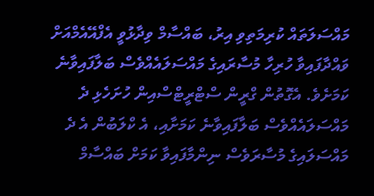މައްސަލަތައް ކުރިމަތިވި އިރު، ބައްސާމް ވިދާޅުވީ އެފްއޭއެމްއަށް ވައްދާފައިވާ ހުރިހާ މުސާރައިގެ މައްސަލައެއްވެސް ބަލާފައިވާނެ ކަމަށެވެ. އެގޮތުން ގްރީން ސްޓްރީޓްސްއިން ހުށަހެޅި ދެ މައްސަލައެއްވެސް ބަލާފައިވާނެ ކަމަށާއި، އެ ކްލަބުން އެ ދެ މައްސަލައިގެ މުސާރަވެސް ނިންމާފައިވާ ކަމަށް ބައްސާމް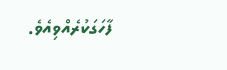ފާހަގަކުރެއްވިއެވެ.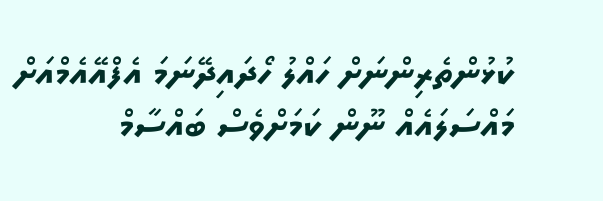ކުޅުންތެރިންނަށް ހައްލު ހޯދައިދޭނަމަ އެފްއޭއެމްއަށް މައްސަލައެއް ނޫން ކަމަށްވެސް ބައްސާމް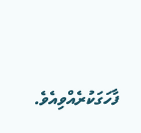ފާހަގަކުރެއްވިއެވެ.